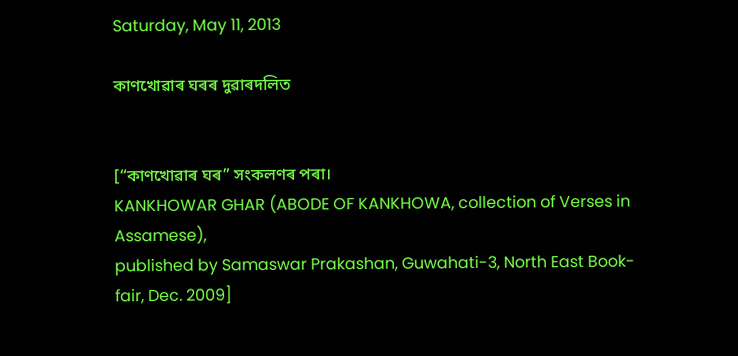Saturday, May 11, 2013

কাণখোৱাৰ ঘৰৰ দুৱাৰদলিত


[“কাণখোৱাৰ ঘৰ” সংকলণৰ পৰা।
KANKHOWAR GHAR (ABODE OF KANKHOWA, collection of Verses in Assamese),
published by Samaswar Prakashan, Guwahati-3, North East Book-fair, Dec. 2009]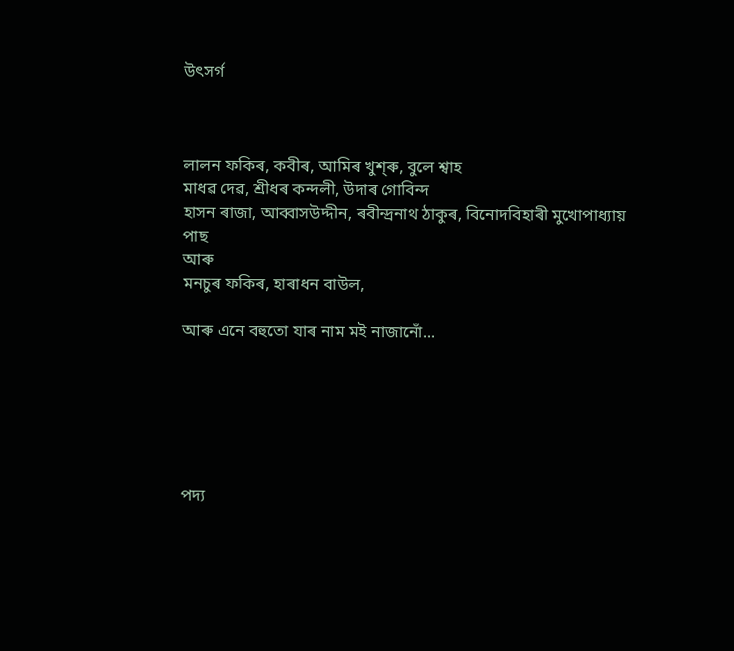উৎসর্গ



লালন ফকিৰ, কবীৰ, আমিৰ খুশ্‌ৰু, বুলে শ্বাহ
মাধৱ দেৱ, শ্রীধৰ কন্দলী, উদাৰ গোবিন্দ
হাসন ৰাজা, আব্বাসউদ্দীন, ৰবীন্দ্রনাথ ঠাকুৰ, বিনোদবিহাৰী মুখোপাধ্যায়
পাছ
আৰু
মনচুৰ ফকিৰ, হাৰাধন বাউল,

আৰু এনে বহুতো যাৰ নাম মই নাজানোঁ...






পদ্য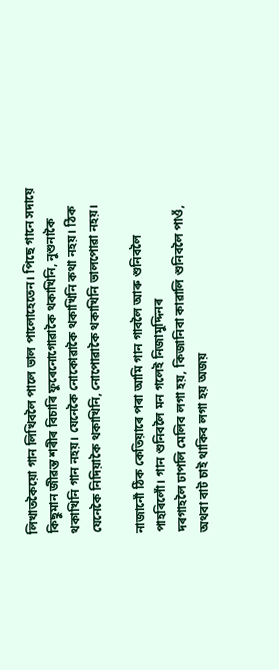লিখাতকৈয়ো গান লিখিবলৈ পালে ভাল পালোহেতেন। পিছে গানে সদায়ে কিছুমান জীৱন্ত শৰীৰ বিচাৰি ফুৰেনোগোৱাকৈ থকাখিনি, নুশুনাকৈ থকাখিনি গান নহয়। যেনেকৈ নোকোৱাকৈ থকাখিনি কথা নহয়। ঠিক যেনেকৈ নিদিয়াকৈ থকাখিনি, নোপোৱাকৈ থকাখিনি ভালপোৱা নহয়।

নাজানোঁ ঠিক কেতিয়াৰে পৰা আমি গান গাবলৈ আৰু শুনিবলৈ পাহৰিলোঁ। গান শুনিবলৈ মন গলেই নিজামুদ্দিনৰ
দৰগাহলৈ ঢাপলি মেলিব লগা হয়, কিজানিবা কাৱালি শুনিবলৈ পাওঁ, অথবা বাট চাই থাকিব লগা হয় অজয়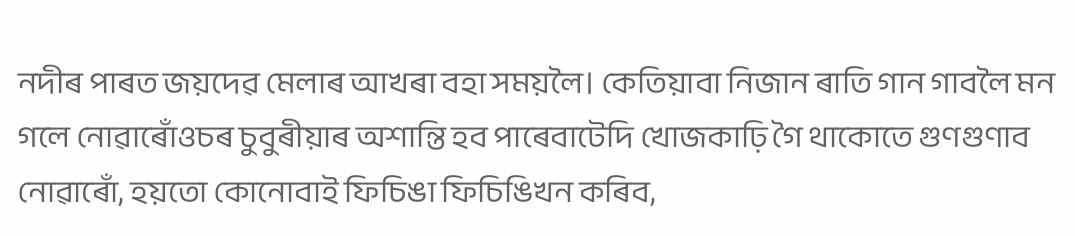নদীৰ পাৰত জয়দেৱ মেলাৰ আখৰা বহা সময়লৈ। কেতিয়াবা নিজান ৰাতি গান গাবলৈ মন গলে নোৱাৰোঁওচৰ চুবুৰীয়াৰ অশান্তি হব পাৰেবাটেদি খোজকাঢ়ি গৈ থাকোতে গুণগুণাব নোৱাৰোঁ, হয়তো কোনোবাই ফিচিঙা ফিচিঙিখন কৰিব,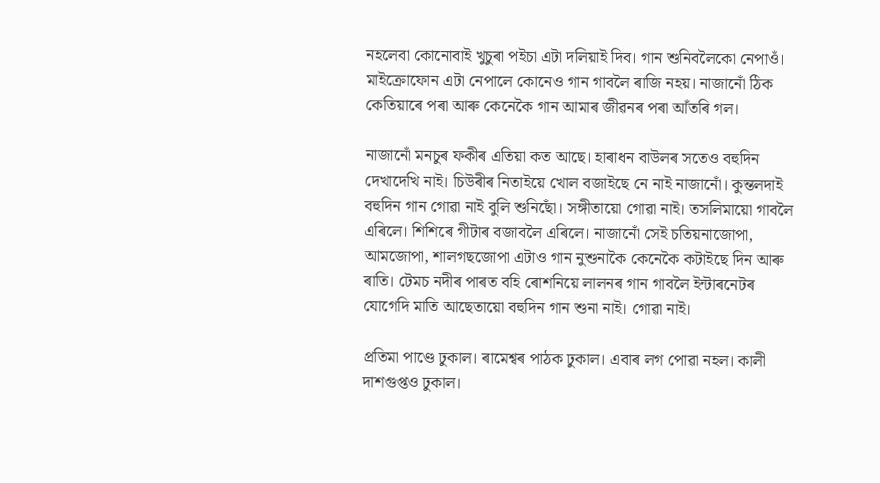নহলেবা কোনোবাই খুচুৰা পইচা এটা দলিয়াই দিব। গান শুনিবলৈকো নেপাওঁ। মাইক্রোফোন এটা নেপালে কোনেও গান গাবলৈ ৰাজি নহয়। নাজানোঁ ঠিক কেতিয়াৰে পৰা আৰু কেনেকৈ গান আমাৰ জীৱনৰ পৰা আঁতৰি গল।

নাজানোঁ মনচুৰ ফকীৰ এতিয়া কত আছে। হাৰাধন বাউলৰ সতেও বহুদিন দেখাদেখি নাই। চিউৰীৰ নিতাইয়ে খোল বজাইছে নে নাই নাজানোঁ। কুন্তলদাই বহুদিন গান গোৱা নাই বুলি শুনিছোঁ। সঙ্গীতায়ো গোৱা নাই। তসলিমায়ো গাবলৈ এৰিলে। শিশিৰে গীটাৰ বজাবলৈ এৰিলে। নাজানোঁ সেই চতিয়নাজোপা, আমজোপা, শালগছজোপা এটাও গান নুশুনাকৈ কেনেকৈ কটাইছে দিন আৰু ৰাতি। টেমচ নদীৰ পাৰত বহি ৰোশনিয়ে লালনৰ গান গাবলৈ ইন্টাৰনেটৰ যোগেদি মাতি আছেতায়ো বহুদিন গান শুনা নাই। গোৱা নাই।

প্রতিমা পাণ্ডে ঢুকাল। ৰামেশ্বৰ পাঠক ঢুকাল। এবাৰ লগ পোৱা নহল। কালী দাশগুপ্তও ঢুকাল।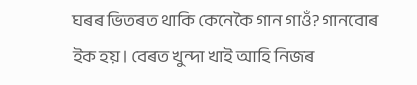ঘৰৰ ভিতৰত থাকি কেনেকৈ গান গাওঁ? গানবোৰ ইক হয়। বেৰত খুন্দা খাই আহি নিজৰ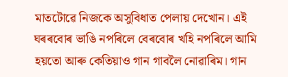মাতটোৱে নিজকে অসুবিধাত পেলায় দেখোন। এই ঘৰৰবোৰ ভাঙি নপৰিলে বেৰবোৰ খহি নপৰিলে আমি হয়তো আৰু কেতিয়াও গান গাবলৈ নোৱাৰিম। গান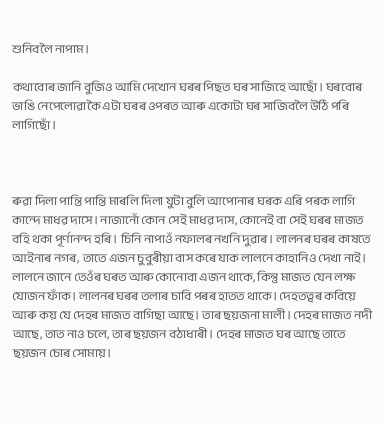শুনিবলৈ নাপাম।

কথাবোৰ জানি বুজিও আমি দেখোন ঘৰৰ পিছত ঘৰ সাজিহে আছোঁ। ঘৰবোৰ ভাঙি নেপেলোৱাকৈ এটা ঘৰৰ ওপৰত আৰু একোটা ঘৰ সাজিবলৈ উঠি পৰি লাগিছোঁ।



ৰুৱা দিলা পান্তি পান্তি মাৰলি দিলা যুটা বুলি আপোনাৰ ঘৰক এৰি পৰক লাগি কান্দে মাধৱ দাসে। নাজানোঁ কোন সেই মাধৱ দাস, কোনেই বা সেই ঘৰৰ মাজত বহি থকা পূর্ণানন্দ হৰি। চিনি নাপাওঁ নফালৰ নখনি দুৱাৰ। লালনৰ ঘৰৰ কাষতে আইনাৰ নগৰ, তাতে এজন চুবুৰীয়া বাস কৰে যাক লালনে কাহানিও দেখা নাই। লালনে জানে তেওঁৰ ঘৰত আৰু কোনোবা এজন থাকে, কিন্তু মাজত যেন লক্ষ যোজন ফাঁক। লালনৰ ঘৰৰ তলাৰ চাবি পৰৰ হাতত থাকে। দেহতত্বৰ কবিয়ে আৰু কয় যে দেহৰ মাজত বাগিছা আছে। তাৰ ছয়জনা মালী। দেহৰ মাজত নদী আছে, তাত নাও চলে, তাৰ ছয়জন বঠাধাৰী। দেহৰ মাজত ঘৰ আছে তাতে ছয়জন চোৰ সোমায়।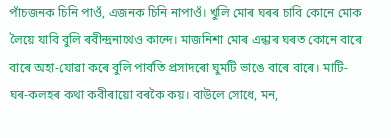পাঁচজনক চিনি পাওঁ, এজনক চিনি নাপাওঁ। খুলি মোৰ ঘৰৰ চাবি কোনে মোক লৈয়ে যাবি বুলি ৰবীন্দ্রনাথেও কান্দে। মাজনিশা মোৰ এন্ধাৰ ঘৰত কোনে বাৰে বাৰে অহা-যোৱা কৰে বুলি পার্বতি প্রসাদৰো ঘুমটি ভাঙে বাৰে বাৰে। মাটি-ঘৰ-কলহৰ কথা কবীৰায়ো বৰকৈ কয়। বাউলে সোধে, মন,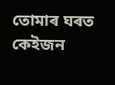তোমাৰ ঘৰত কেইজন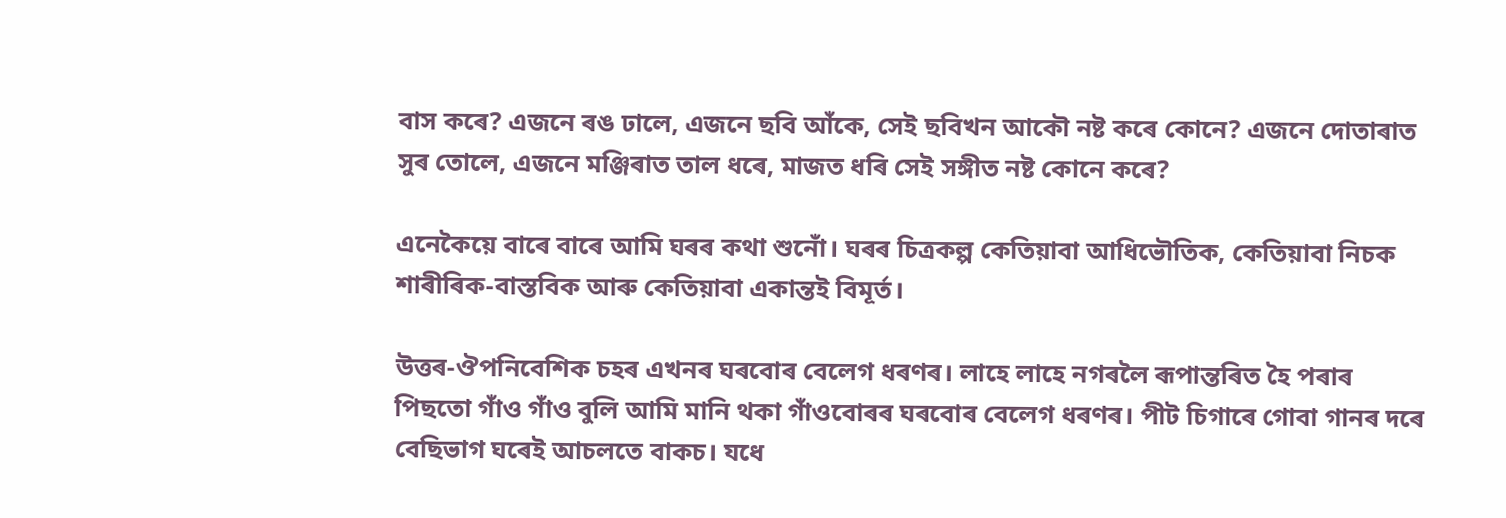বাস কৰে? এজনে ৰঙ ঢালে, এজনে ছবি আঁকে, সেই ছবিখন আকৌ নষ্ট কৰে কোনে? এজনে দোতাৰাত সুৰ তোলে, এজনে মঞ্জিৰাত তাল ধৰে, মাজত ধৰি সেই সঙ্গীত নষ্ট কোনে কৰে?

এনেকৈয়ে বাৰে বাৰে আমি ঘৰৰ কথা শুনোঁ। ঘৰৰ চিত্রকল্প কেতিয়াবা আধিভৌতিক, কেতিয়াবা নিচক শাৰীৰিক-বাস্তবিক আৰু কেতিয়াবা একান্তই বিমূর্ত।

উত্তৰ-ঔপনিবেশিক চহৰ এখনৰ ঘৰবোৰ বেলেগ ধৰণৰ। লাহে লাহে নগৰলৈ ৰূপান্তৰিত হৈ পৰাৰ পিছতো গাঁও গাঁও বুলি আমি মানি থকা গাঁওবোৰৰ ঘৰবোৰ বেলেগ ধৰণৰ। পীট চিগাৰে গোবা গানৰ দৰে বেছিভাগ ঘৰেই আচলতে বাকচ। যধে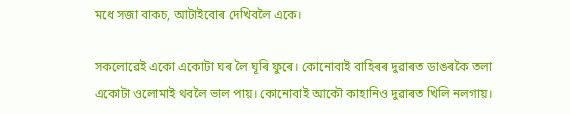মধে সজা বাকচ, আটাইবোৰ দেখিবলৈ একে।

সকলোৱেই একো একোটা ঘৰ লৈ ঘূৰি ফুৰে। কোনোবাই বাহিৰৰ দুৱাৰত ডাঙৰকৈ তলা একোটা ওলোমাই থবলৈ ভাল পায়। কোনোবাই আকৌ কাহানিও দুৱাৰত খিলি নলগায়।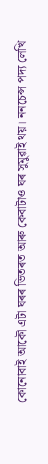কোনোবাই আকৌ এটা ঘৰৰ ভিতৰত আৰু কেবাটাও ঘৰ সুমুৱাই থয়। ননচেন্স পদ্য লেখি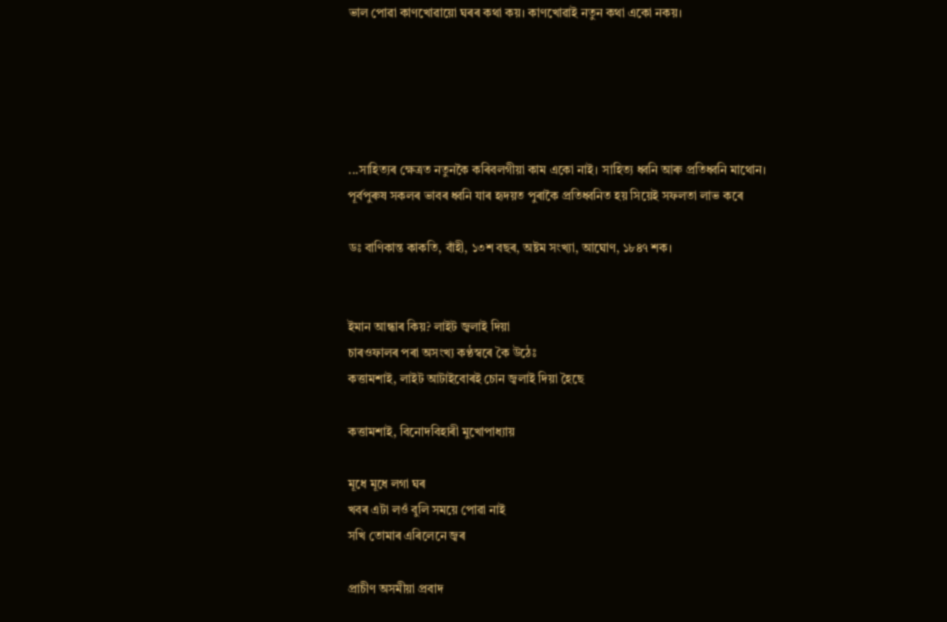ভাল পোৱা কাণখোৱায়ো ঘৰৰ কথা কয়। কাণখোৱাই নতুন কথা একো নকয়।





...সাহিত্যৰ ক্ষেত্রত নতুনকৈ কৰিবলগীয়া কাম একো নাই। সাহিত্য ধ্বনি আৰু প্রতিধ্বনি মাথোন। পূর্বপুৰুষ সকলৰ ভাবৰ ধ্বনি যাৰ হৃদয়ত পুৰাকৈ প্রতিধ্বনিত হয় সিয়েই সফলতা লাভ কৰে

ডঃ বাণিকান্ত কাকতি, বাঁহী, ১৩শ বছৰ, অষ্টম সংখ্যা, আঘোণ, ১৮৪৭ শক।


ইমান আন্ধাৰ কিয়? লাইট জ্বলাই দিয়া
চাৰওফালৰ পৰা অসংখ্য কণ্ঠস্বৰে কৈ উঠেঃ
কত্তামশাই, লাইট আটাইবোৰই চোন জ্বলাই দিয়া হৈছে

কত্তামশাই, বিনোদবিহাৰী মুখোপাধ্যায়

মূধে মূধে লগা ঘৰ
খবৰ এটা লওঁ বুলি সময়ে পোৱা নাই
সখি তোমাৰ এৰিলেনে জ্বৰ

প্রাচীণ অসমীয়া প্রবাদ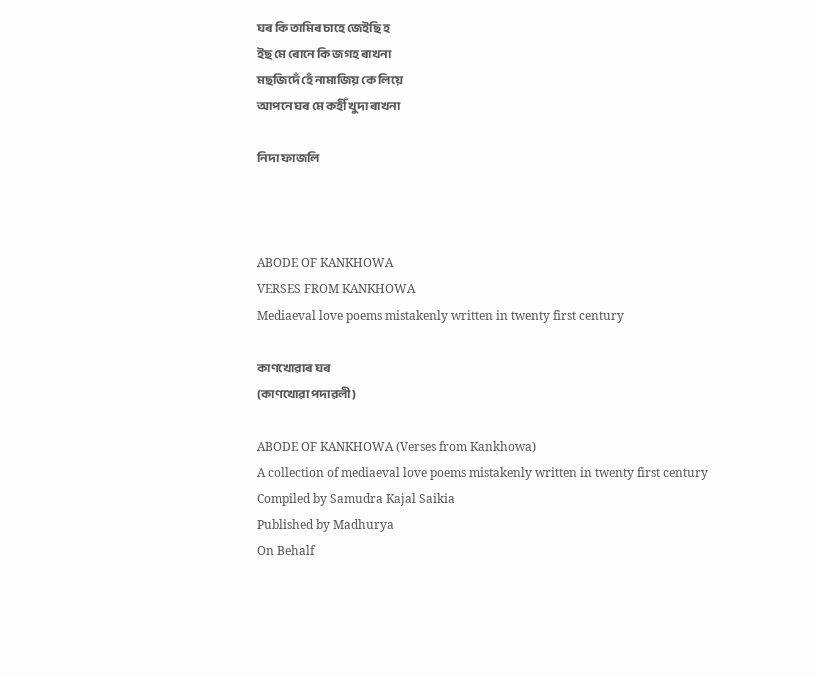ঘৰ কি তামিৰ চাহে জেইছি হ
ইছ মে ৰোনে কি জগহ ৰাখনা
মছজিদেঁ হেঁ নামাজিয় কে লিয়ে
আপনে ঘৰ মে কহীঁ খুদা ৰাখনা

নিদা ফাজলি



ABODE OF KANKHOWA
VERSES FROM KANKHOWA
Mediaeval love poems mistakenly written in twenty first century

কাণখোৱাৰ ঘৰ
(কাণখোৱা পদাৱলী)

ABODE OF KANKHOWA (Verses from Kankhowa)
A collection of mediaeval love poems mistakenly written in twenty first century
Compiled by Samudra Kajal Saikia
Published by Madhurya
On Behalf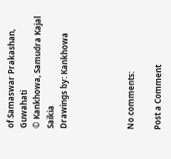of Samaswar Prakashan, Guwahati
© Kankhowa, Samudra Kajal Saikia
Drawings by: Kankhowa




No comments:

Post a Comment